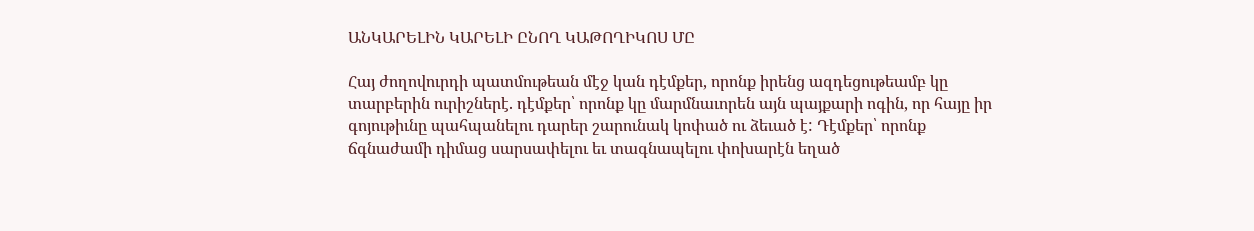ԱՆԿԱՐԵԼԻՆ ԿԱՐԵԼԻ ԸՆՈՂ ԿԱԹՈՂԻԿՈՍ ՄԸ

Հայ ժողովուրդի պատմութեան մէջ կան դէմքեր, որոնք իրենց ազդեցութեամբ կը տարբերին ուրիշներէ. դէմքեր՝ որոնք կը մարմնաւորեն այն պայքարի ոգին, որ հայը իր գոյութիւնը պահպանելու դարեր շարունակ կոփած ու ձեւած է: Դէմքեր՝ որոնք ճգնաժամի դիմաց սարսափելու եւ տագնապելու փոխարէն եղած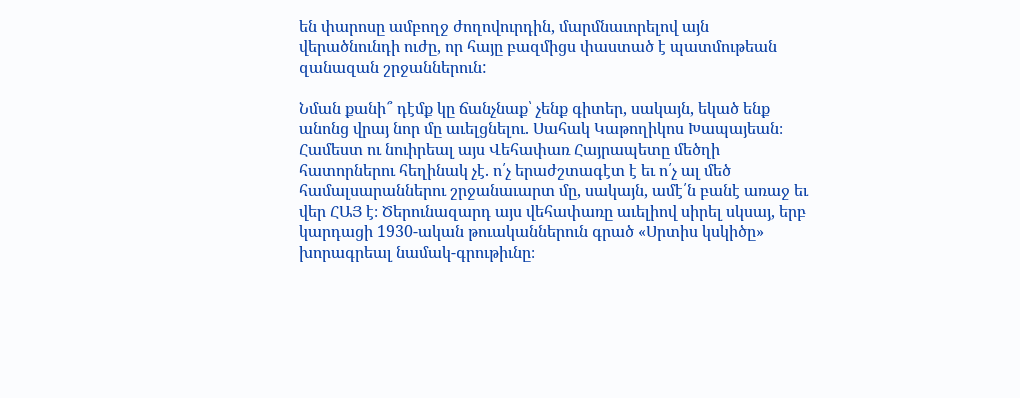են փարոսը ամբողջ ժողովուրդին, մարմնաւորելով այն վերածնունդի ուժը, որ հայը բազմիցս փաստած է պատմութեան զանազան շրջաններուն:

Նման քանի՞ դէմք կը ճանչնաք՝ չենք գիտեր, սակայն, եկած ենք անոնց վրայ նոր մը աւելցնելու. Սահակ Կաթողիկոս Խապայեան։ Համեստ ու նուիրեալ այս Վեհափառ Հայրապետը մեծղի հատորներու հեղինակ չէ. ո՛չ երաժշտագէտ է եւ ո՛չ ալ մեծ համալսարաններու շրջանաւարտ մը, սակայն, ամէ՛ն բանէ առաջ եւ վեր ՀԱՅ է։ Ծերունազարդ այս վեհափառը աւելիով սիրել սկսայ, երբ կարդացի 1930-ական թուականներուն գրած «Սրտիս կսկիծը» խորագրեալ նամակ-գրութիւնը։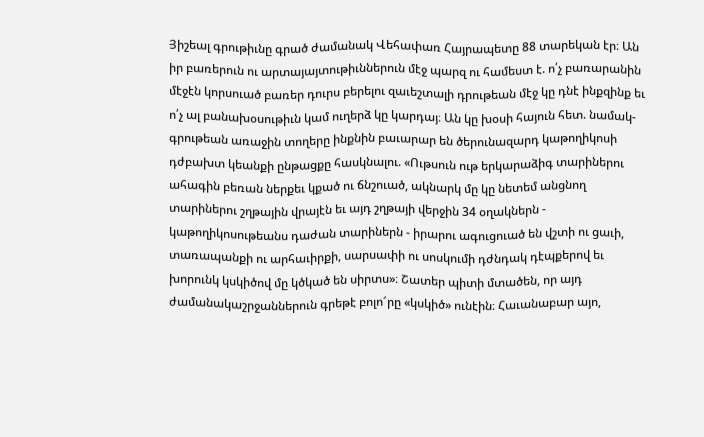Յիշեալ գրութիւնը գրած ժամանակ Վեհափառ Հայրապետը 88 տարեկան էր։ Ան իր բառերուն ու արտայայտութիւններուն մէջ պարզ ու համեստ է. ո՛չ բառարանին մէջէն կորսուած բառեր դուրս բերելու զաւեշտալի դրութեան մէջ կը դնէ ինքզինք եւ ո՛չ ալ բանախօսութիւն կամ ուղերձ կը կարդայ։ Ան կը խօսի հայուն հետ. նամակ-գրութեան առաջին տողերը ինքնին բաւարար են ծերունազարդ կաթողիկոսի դժբախտ կեանքի ընթացքը հասկնալու. «Ութսուն ութ երկարաձիգ տարիներու ահագին բեռան ներքեւ կքած ու ճնշուած, ակնարկ մը կը նետեմ անցնող տարիներու շղթային վրայէն եւ այդ շղթայի վերջին 34 օղակներն - կաթողիկոսութեանս դաժան տարիներն - իրարու ագուցուած են վշտի ու ցաւի, տառապանքի ու արհաւիրքի, սարսափի ու սոսկումի դժնդակ դէպքերով եւ խորունկ կսկիծով մը կծկած են սիրտս»։ Շատեր պիտի մտածեն, որ այդ ժամանակաշրջաններուն գրեթէ բոլո՜րը «կսկիծ» ունէին։ Հաւանաբար այո,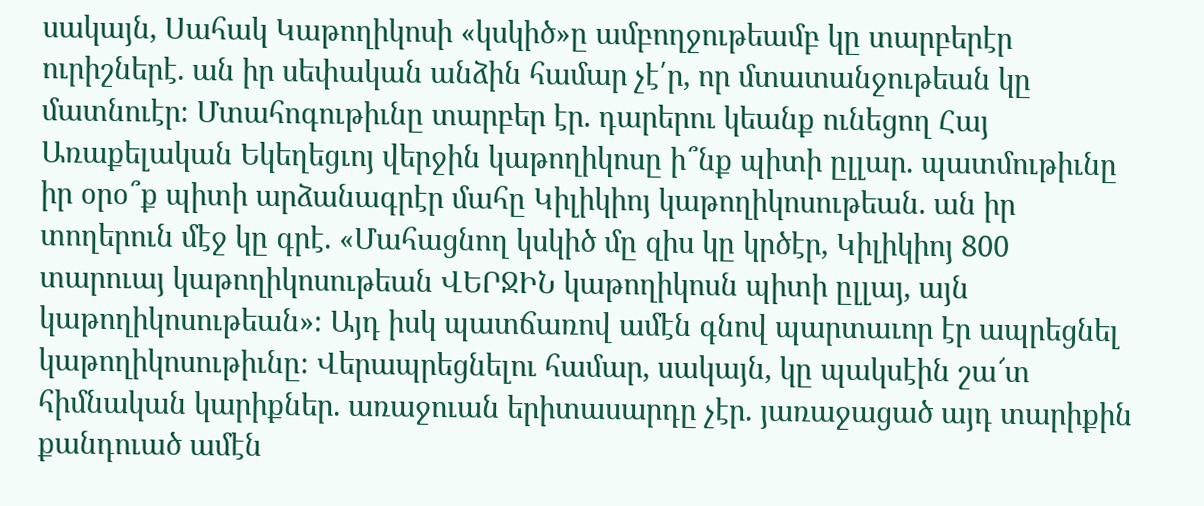սակայն, Սահակ Կաթողիկոսի «կսկիծ»ը ամբողջութեամբ կը տարբերէր ուրիշներէ. ան իր սեփական անձին համար չէ՛ր, որ մտատանջութեան կը մատնուէր։ Մտահոգութիւնը տարբեր էր. դարերու կեանք ունեցող Հայ Առաքելական Եկեղեցւոյ վերջին կաթողիկոսը ի՞նք պիտի ըլլար. պատմութիւնը իր օրօ՞ք պիտի արձանագրէր մահը Կիլիկիոյ կաթողիկոսութեան. ան իր տողերուն մէջ կը գրէ. «Մահացնող կսկիծ մը զիս կը կրծէր, Կիլիկիոյ 800 տարուայ կաթողիկոսութեան ՎԵՐՋԻՆ կաթողիկոսն պիտի ըլլայ, այն կաթողիկոսութեան»։ Այդ իսկ պատճառով ամէն գնով պարտաւոր էր ապրեցնել կաթողիկոսութիւնը։ Վերապրեցնելու համար, սակայն, կը պակսէին շա՜տ հիմնական կարիքներ. առաջուան երիտասարդը չէր. յառաջացած այդ տարիքին քանդուած ամէն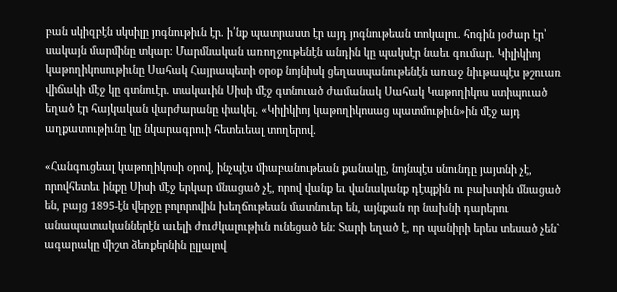բան սկիզբէն սկսիլը յոգնութիւն էր. ի՛նք պատրաստ էր այդ յոգնութեան տոկալու. հոգին յօժար էր՝ սակայն մարմինը տկար: Մարմնական առողջութենէն անդին կը պակսէր նաեւ գումար. Կիլիկիոյ կաթողիկոսութիւնը Սահակ Հայրապետի օրօք նոյնիսկ ցեղասպանութենէն առաջ նիւթապէս թշուառ վիճակի մէջ կը գտնուէր. տակաւին Սիսի մէջ գտնուած ժամանակ Սահակ Կաթողիկոս ստիպուած եղած էր հայկական վարժարանը փակել. «Կիլիկիոյ կաթողիկոսաց պատմութիւն»ին մէջ այդ աղքատութիւնը կը նկարագրուի հետեւեալ տողերով.

«Հանգուցեալ կաթողիկոսի օրով, ինչպէս միաբանութեան քանակը, նոյնպէս սնունդը յայտնի չէ, որովհետեւ ինքը Սիսի մէջ երկար մնացած չէ, որով վանք եւ վանականք դէպքին ու բախտին մնացած են, բայց 1895-էն վերջը բոլորովին խեղճութեան մատնուեր են, այնքան որ նախնի դարերու անապատականներէն աւելի ժուժկալութիւն ունեցած են։ Տարի եղած է, որ պանիրի երես տեսած չեն` ագարակը միշտ ձեռքերնին ըլլալով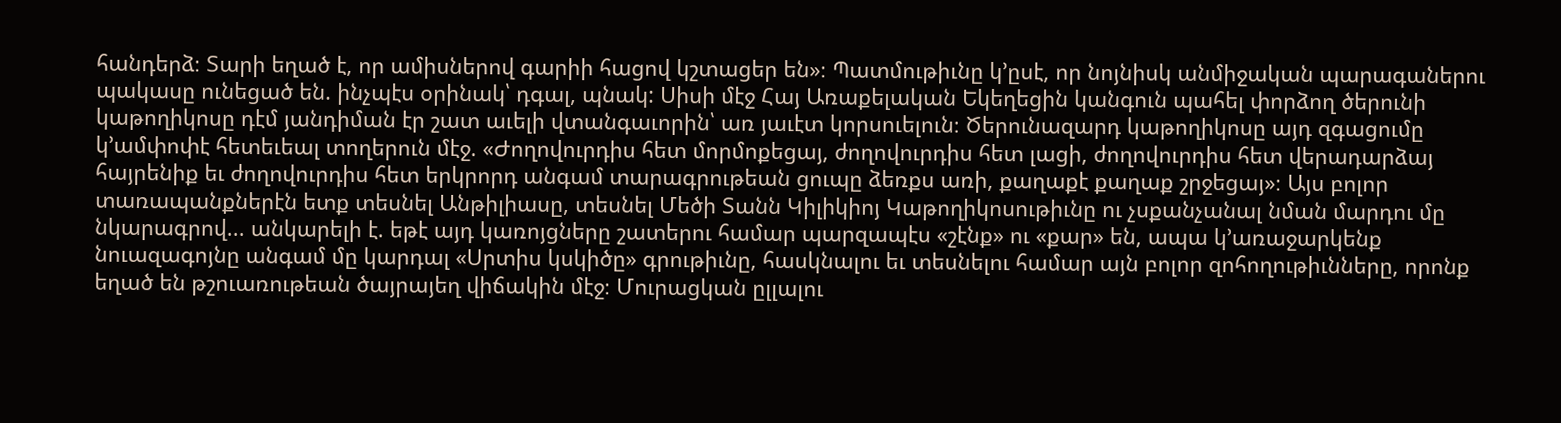հանդերձ։ Տարի եղած է, որ ամիսներով գարիի հացով կշտացեր են»։ Պատմութիւնը կ՚ըսէ, որ նոյնիսկ անմիջական պարագաներու պակասը ունեցած են. ինչպէս օրինակ՝ դգալ, պնակ: Սիսի մէջ Հայ Առաքելական Եկեղեցին կանգուն պահել փորձող ծերունի կաթողիկոսը դէմ յանդիման էր շատ աւելի վտանգաւորին՝ առ յաւէտ կորսուելուն։ Ծերունազարդ կաթողիկոսը այդ զգացումը կ՚ամփոփէ հետեւեալ տողերուն մէջ. «Ժողովուրդիս հետ մորմոքեցայ, ժողովուրդիս հետ լացի, ժողովուրդիս հետ վերադարձայ հայրենիք եւ ժողովուրդիս հետ երկրորդ անգամ տարագրութեան ցուպը ձեռքս առի, քաղաքէ քաղաք շրջեցայ»։ Այս բոլոր տառապանքներէն ետք տեսնել Անթիլիասը, տեսնել Մեծի Տանն Կիլիկիոյ Կաթողիկոսութիւնը ու չսքանչանալ նման մարդու մը նկարագրով... անկարելի է. եթէ այդ կառոյցները շատերու համար պարզապէս «շէնք» ու «քար» են, ապա կ՚առաջարկենք նուազագոյնը անգամ մը կարդալ «Սրտիս կսկիծը» գրութիւնը, հասկնալու եւ տեսնելու համար այն բոլոր զոհողութիւնները, որոնք եղած են թշուառութեան ծայրայեղ վիճակին մէջ։ Մուրացկան ըլլալու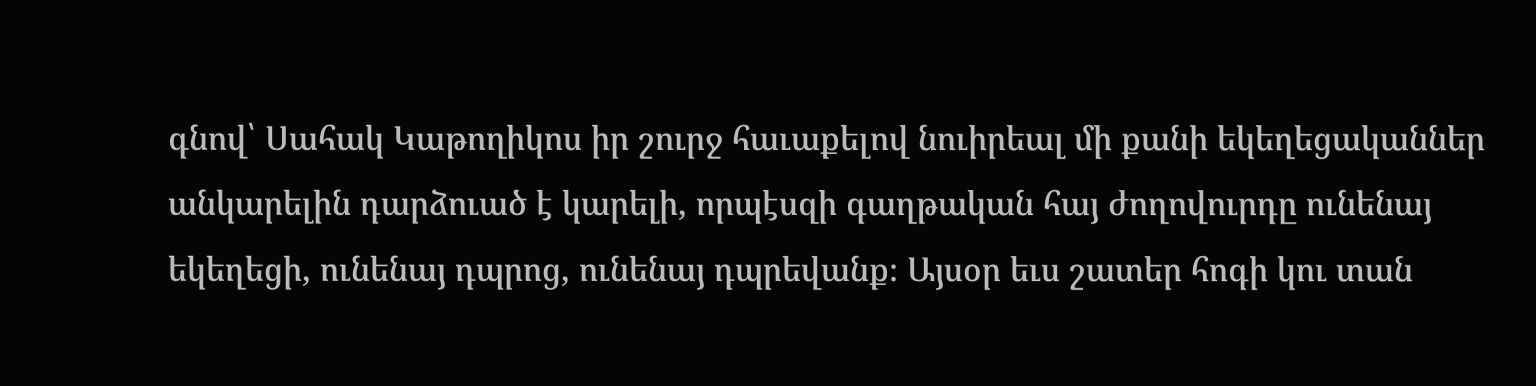գնով՝ Սահակ Կաթողիկոս իր շուրջ հաւաքելով նուիրեալ մի քանի եկեղեցականներ անկարելին դարձուած է կարելի, որպէսզի գաղթական հայ ժողովուրդը ունենայ եկեղեցի, ունենայ դպրոց, ունենայ դպրեվանք։ Այսօր եւս շատեր հոգի կու տան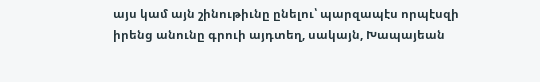այս կամ այն շինութիւնը ընելու՝ պարզապէս որպէսզի իրենց անունը գրուի այդտեղ, սակայն, Խապայեան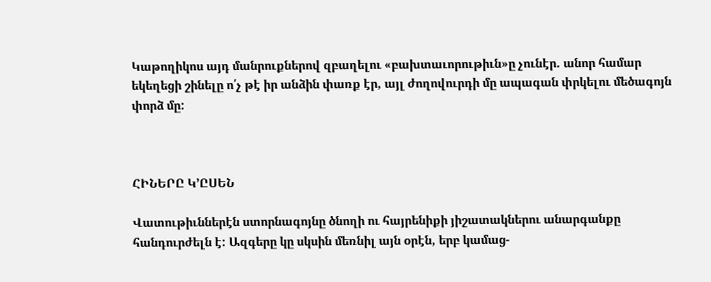Կաթողիկոս այդ մանրուքներով զբաղելու «բախտաւորութիւն»ը չունէր. անոր համար եկեղեցի շինելը ո՛չ թէ իր անձին փառք էր, այլ ժողովուրդի մը ապագան փրկելու մեծագոյն փորձ մը:



ՀԻՆԵՐԸ Կ՚ԸՍԵՆ

Վատութիւններէն ստորնագոյնը ծնողի ու հայրենիքի յիշատակներու անարգանքը հանդուրժելն է: Ազգերը կը սկսին մեռնիլ այն օրէն, երբ կամաց-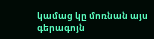կամաց կը մոռնան այս գերագոյն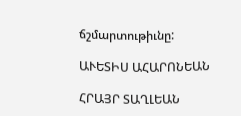ճշմարտութիւնը:

ԱՒԵՏԻՍ ԱՀԱՐՈՆԵԱՆ

ՀՐԱՅՐ ՏԱՂԼԵԱՆ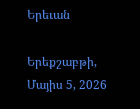Երեւան

Երեքշաբթի, Մայիս 5, 2026